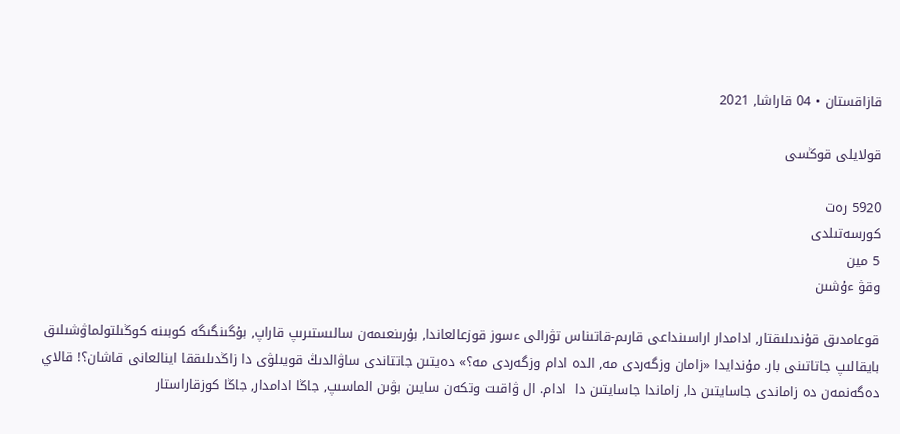قازاقستان • 04 قاراشا, 2021

قولايلى قوڭسى

5920 رەت
كورسەتىلدى
5 مين
وقۋ ءۇشىن

قوعامدىق قۇندىلىقتار, ادامدار اراسىنداعى قارىم-قاتىناس تۋرالى ءسوز قوزعالعاندا, بۇرىنعىمەن سالىستىرىپ قاراپ, بۇگىنگىگە كوبىنە كوڭىلتولماۋشىلىق بايقالىپ جاتاتىنى بار. مۇندايدا «زامان وزگەردى مە, الدە ادام وزگەردى مە؟» دەيتىن جاتتاندى ساۋالدىڭ قويىلۋى دا زاڭدىلىققا اينالعانى قاشان؟! قالاي دەگەنمەن دە زاماندى جاسايتىن دا, زاماندا جاسايتىن دا  ادام. ال ۋاقىت وتكەن سايىن بۋىن الماسىپ, جاڭا ادامدار, جاڭا كوزقاراستار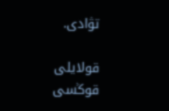تۋادى.

قولايلى قوڭسى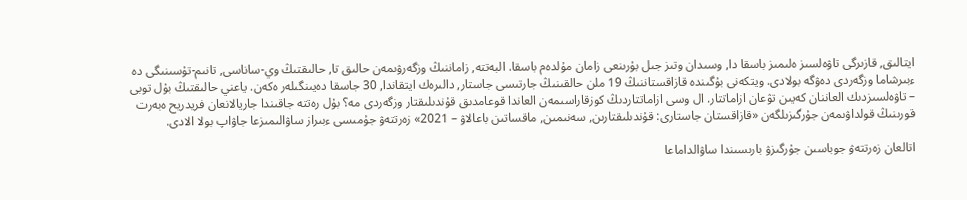ايتالىق, قازىرگى تاۋەلسىز ەلىمىز باسقا دا, وسىدان وتىز جىل بۇرىنعى زامان مۇلدەم باسقا. البەتتە, زاماننىڭ وزگەرۋىمەن حالىق تا, حالىقتىڭ وي-ساناسى, تانىم-تۇسىنىگى دە ءبىرشاما وزگەردى دەۋگە بولادى. ويتكەنى بۇگىندە قازاقستاننىڭ 19 ملن حالقىنىڭ جارتىسى جاستار, دالىرەك ايتقاندا, 30 جاسقا دەيىنگىلەر ەكەن. ياعني حالىقتىڭ بۇل توبى – تاۋەلسىزدىك العاننان كەيىن تۋعان ازاماتتار. ال وسى ازاماتتاردىڭ كوزقاراسىمەن العاندا قوعامدىق قۇندىلىقتار وزگەردى مە؟ بۇل رەتتە جاقىندا جاريالانعان فريدريح ەبەرت قورىنىڭ قولداۋىمەن جۇرگىزىلگەن «قازاقستان جاستارى: قۇندىلىقتارىن, سەنىمىن, ماقساتىن باعالاۋ – 2021» زەرتتەۋ جۇمىسى ءبىراز ساۋالىمىزعا جاۋاپ بولا الادى.

اتالعان زەرتتەۋ جوباسىن جۇرگىزۋ بارىسىندا ساۋالداماعا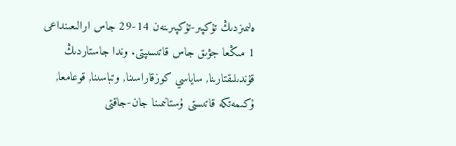ەلىمىزدىڭ تۇكپىر-تۇكپىرىنەن 14-29 جاس ارالىعىنداعى 1 مىڭعا جۋىق جاس قاتىسىپتى. وندا جاستاردىڭ قۇندىلىقتارىنا, ساياسي كوزقاراسىنا, وتباسىنا, قوعامعا, ۇكىمەتكە قاتىستى ۇستانىمىنا جان-جاقتى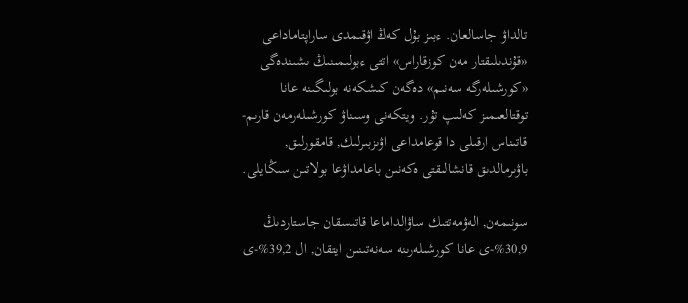تالداۋ جاسالعان. ءبىز بۇل كەڭ اۋقىمدى ساراپتاماداعى «قۇندىلىقتار مەن كوزقاراس» اتتى ءبولىمىنىڭ ىشىندەگى «كورشىلەرگە سەنىم» دەگەن كىشكەنە بولىگىنە عانا توقتالعىمىز كەلىپ تۇر. ويتكەنى وسىناۋ كورشىلەرمەن قارىم-قاتىناس ارقىلى دا قوعامداعى اۋىزبىرلىك, قامقورلىق, باۋىرمالدىق قانشالىقتى ەكەنىن باعامداۋعا بولاتىن سىڭايلى.

سونىمەن, الەۋمەتتىك ساۋالداماعا قاتىسقان جاستاردىڭ 30,9%-ى عانا كورشىلەرىنە سەنەتىنىن ايتقان, ال 39,2%-ى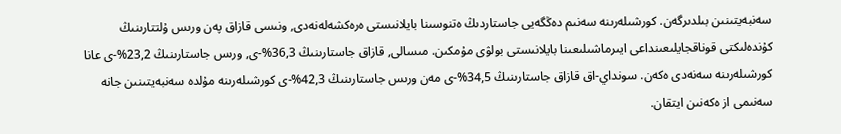سەنبەيتىنىن بىلدىرگەن. كورشىلەرىنە سەنىم دەڭگەيى جاستاردىڭ ەتنوسىنا بايلانىستى ەرەكشەلەنەدى, ونىسى قازاق پەن ورىس ۇلتتارىنىڭ كۇندەلىكتى قوناقجايلىعىنداعى ايىرماشىلىعىنا بايلانىستى بولۋى مۇمكىن. مىسالى, قازاق جاستارىنىڭ 36,3%-ى, ورىس جاستارىنىڭ 23,2%-ى عانا كورشىلەرىنە سەنەدى ەكەن. سونداي-اق قازاق جاستارىنىڭ 34,5%-ى مەن ورىس جاستارىنىڭ 42,3%-ى كورشىلەرىنە مۇلدە سەنبەيتىنىن جانە سەنىمى از ەكەنىن ايتقان.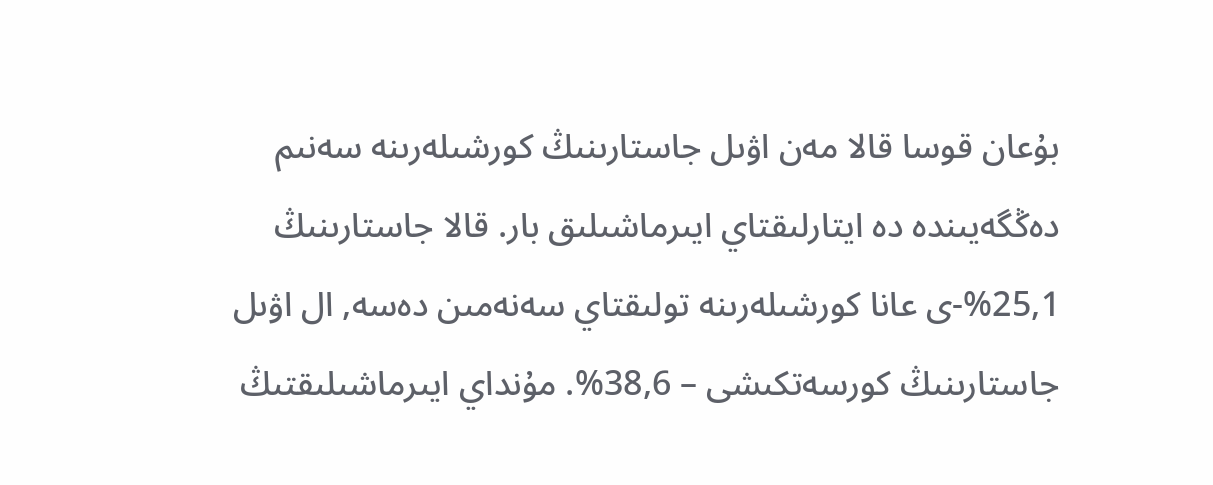بۇعان قوسا قالا مەن اۋىل جاستارىنىڭ كورشىلەرىنە سەنىم دەڭگەيىندە دە ايتارلىقتاي ايىرماشىلىق بار. قالا جاستارىنىڭ 25,1%-ى عانا كورشىلەرىنە تولىقتاي سەنەمىن دەسە, ال اۋىل جاستارىنىڭ كورسەتكىشى – 38,6%. مۇنداي ايىرماشىلىقتىڭ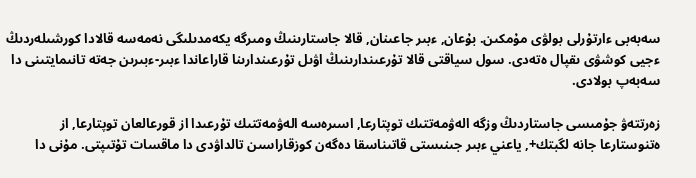سەبەبى ءارتۇرلى بولۋى مۇمكىن. بۇعان, ءبىر جاعىنان, قالا جاستارىنىڭ ومىرگە يكەمدىلىگى نەمەسە قالادا كورشىلەردىڭ ءجيى كوشۋى ىقپال ەتەدى. سول سياقتى قالا تۇرعىندارىنىڭ اۋىل تۇرعىندارىنا قاراعاندا ءبىر-ءبىرىن جەتە تانىمايتىنى دا سەبەپ بولادى.

زەرتتەۋ جۇمىسى جاستاردىڭ وزگە الەۋمەتتىك توپتارعا, اسىرەسە الەۋمەتتىك تۇرعىدا از قورعالعان توپتارعا, از ەتنوستارعا جانە لگبتك+, ياعني ءبىر جىنىستى قاتىناسقا دەگەن كوزقاراسىن تالداۋدى دا ماقسات تۇتىپتى. مۇنى دا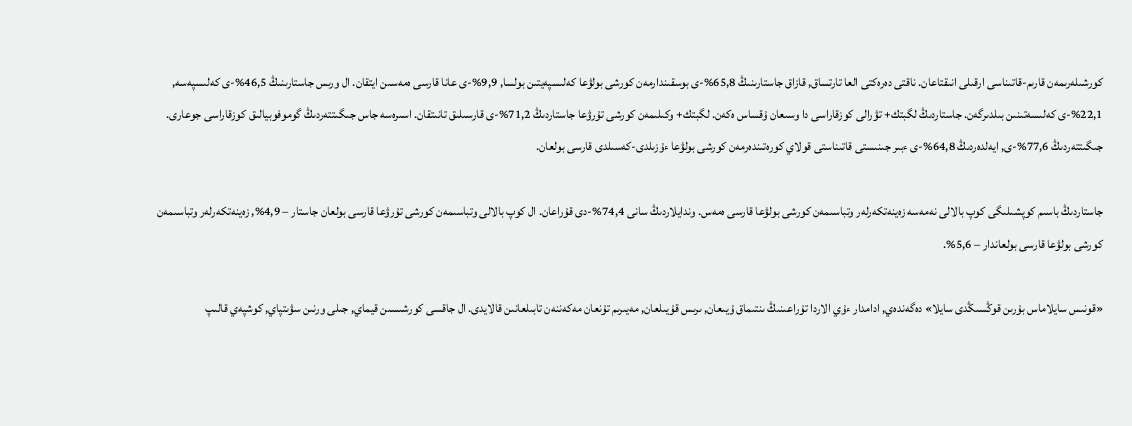كورشىلەرىمەن قارىم-قاتىناسى ارقىلى انىقتاعان. ناقتى دەرەكتى العا تارتساق, قازاق جاستارىنىڭ 65,8%-ى بوسقىندارمەن كورشى بولۋعا كەلىسپەيتىن بولسا, 9,9%-ى عانا قارسى ەمەسىن ايتقان. ال ورىس جاستارىنىڭ 46,5%-ى كەلىسپەسە, 22,1%-ى كەلىسەتىنىن بىلدىرگەن. جاستاردىڭ لگبتك+ تۋرالى كوزقاراسى دا وسىعان ۇقساس ەكەن. لگبتك+ وكىلىمەن كورشى تۇرۋعا جاستاردىڭ 71,2%-ى قارسىلىق تانىتقان. اسىرەسە جاس جىگىتتەردىڭ گوموفوبيالىق كوزقاراسى جوعارى. جىگىتتەردىڭ 77,6%-ى, ايەلدەردىڭ 64,8%-ى ءبىر جىنىستى قاتىناستى قولاي كورەتىندەرمەن كورشى بولۋعا ءۇزىلدى-كەسىلدى قارسى بولعان.

جاستاردىڭ باسىم كوپشىلىگى كوپ بالالى نەمەسە زەينەتكەرلەر وتباسىمەن كورشى بولۋعا قارسى ەمەس. وندايلاردىڭ سانى 74,4%-دى قۇراعان. ال كوپ بالالى وتباسىمەن كورشى تۇرۋعا قارسى بولعان جاستار – 4,9%, زەينەتكەرلەر وتباسىمەن كورشى بولۋعا قارسى بولعاندار – 5,6%.

«قونىس سايلاماس بۇرىن قوڭسىڭدى سايلا» دەگەندەي, ادامدار ءۇي الاردا تۇراعىنىڭ ىنتىماق ۇيىعان, ىرىس قۇيىلعان, مەيىرىم تۇنعان مەكەننەن تابىلعانىن قالايدى. ال جاقسى كورشىسىن قيماي, جىلى ورنىن سۋىتپاي, كوشپەي قالىپ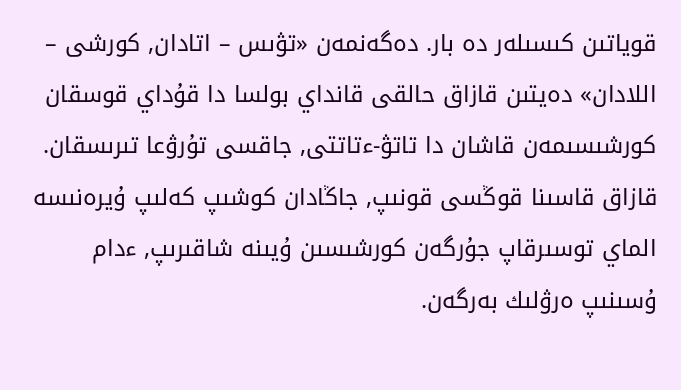قوياتىن كىسىلەر دە بار. دەگەنمەن «تۋىس – اتادان, كورشى – اللادان» دەيتىن قازاق حالقى قانداي بولسا دا قۇداي قوسقان كورشىسىمەن قاشان دا تاتۋ-ءتاتتى, جاقسى تۇرۋعا تىرىسقان. قازاق قاسىنا قوڭسى قونىپ, جاڭادان كوشىپ كەلىپ ۇيرەنىسە الماي توسىرقاپ جۇرگەن كورشىسىن ۇيىنە شاقىرىپ, ءدام ۇسىنىپ ەرۋلىك بەرگەن.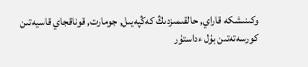وكىنىشكە قاراي, حالقىمىزدىڭ كەڭپەيىل, جومارت, قوناقجاي قاسيەتىن كورسەتەتىن بۇل ءداستۇر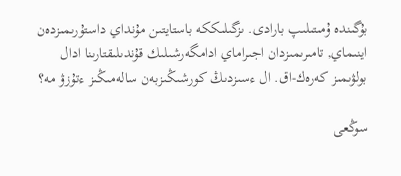بۇگىندە ۇمىتىلىپ بارادى. ىزگىلىككە باستايتىن مۇنداي داستۇرىمىزدەن اينىماي, تامىرىمىزدان اجىراماي ادامگەرشىلىك قۇندىلىقتارىنا ادال بولۋىمىز كەرەك-اق. ال ءسىزدىڭ كورشىڭىزبەن سالەمىڭىز ءتۇزۋ مە؟

سوڭعى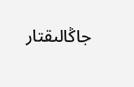جاڭالىقتار